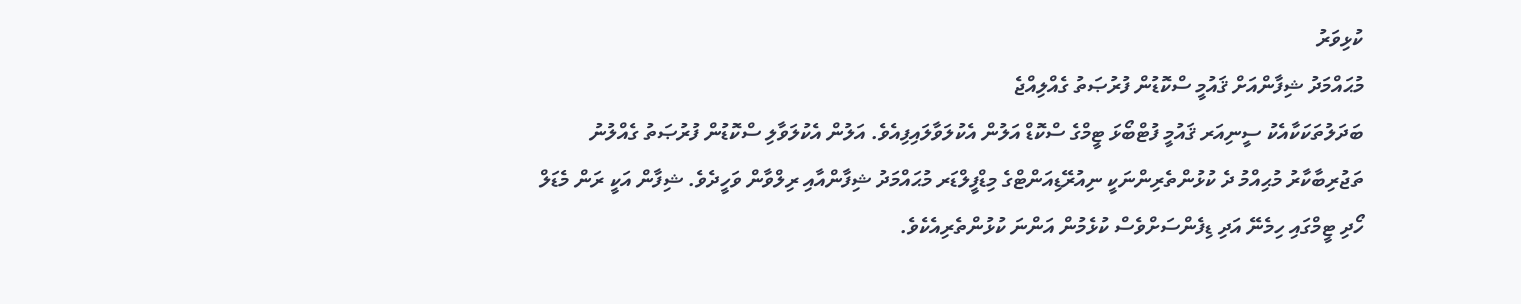ކުޅިވަރު
މުޙައްމަދު ޝިފާންއަށް ޤައުމީ ސްކޮޑުން ފުރުޞަތު ގެއްލިއްޖެ
ބަދަލުތަކަކާއެކު ސީނިއަރ ޤައުމީ ފުޓްބޯޅަ ޓީމްގެ ސްކޮޑް އަލުން އެކުލަވާލައިފިއެވެ. އަލުން އެކުލަވާލި ސްކޮޑުން ފުރުޞަތު ގެއްލުނު ތަޖުރިބާކާރު މުޙިއްމު ދެ ކުޅުންތެރިންނަކީ ނިއުރޭޑިއަންޓްގެ މިޑްފީލްޑަރ މުޙައްމަދު ޝިފާންއާއި ރިލްވާން ވަހީދެވެ. ޝިފާން އަކީ ރަން މެޑަލް ހޯދި ޓީމްގައި ހިމެނޭ އަދި ޑިފެންސަށްވެސް ކުޅެމުން އަންނަ ކުޅުންތެރިއެކެވެ.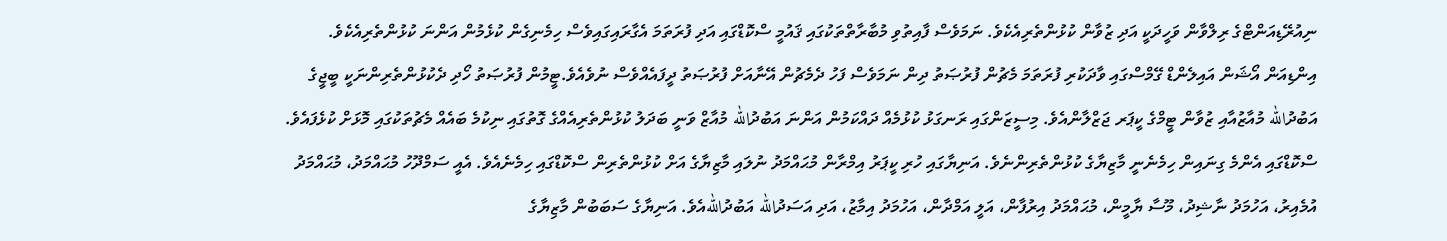ނިއުރޭޑިއަންޓްގެ ރިލްވާން ވަހީދަކީ އަދި ޒުވާން ކުޅުންތެރިއެކެވެ. ނަމަވެސް ފާއިތުވި މުބާރާތްތަކުގައި ޤައުމީ ސްކޮޑްގައި އަދި ފުރަތަމަ އެގާރައިގައިވެސް ހިމެނިގެން ކުޅެމުން އަންނަ ކުޅުންތެރިއެކެވެ. އިންޑިއަން އޯޝަން އައިލެންޑް ގޭމްސްގައި ވާދަކުރި ފުރަތަމަ މެޗުން ފުރުޞަތު ދިން ނަމަވެސް ފަހު ދެމެޗުން އޭނާއަށް ފުރުޞަތު ދީފައެއްވެސް ނުވެއެވެ.ޓީމުން ފުރުޞަތު ހޯދި ދެކުޅުންތެރިންނަކީ ބީޖީގެ އަބުދުالله މުއާޒުއާއި ޒުވާން ޓީމްގެ ކީޕަރ ޖަޒްލާންއެވެ. މިސީޒަންގައި ރަނގަޅު ކުޅުމެއް ދައްކަމުން އަންނަ އަބުދުالله މުއާޒް ވަނީ ބަދަލު ކުޅުންތެރިއެއްގެ ގޮތުގައި ނިކުމެ ބައެއް މެޗުތަކުގައި މޮޅަށް ކުޅެފައެވެ. ސްކޮޑްގައި އެންމެ ގިނައިން ހިމެނެނީ މާޒިޔާގެ ކުޅުންތެރިންނެވެ. އަނިޔާގައި ހުރި ކީޕަރު އިމްރާން މުޙައްމަދު ނުލައި މާޒިޔާގެ އަށް ކުޅުންތެރިން ސްކޮޑްގައި ހިމެނެއެވެ. އެއީ ސަމްދޫހު މުޙައްމަދު، މުޙައްމަދު އުމެއިރު، އަހުމަދު ނާޝިދު، މޫސާ ޔާމީން، މުޙައްމަދު އިރުފާން، އަލީ އަމްދާން، އަހުމަދު އިމާޒު، އަދި އަސަދުالله އަބުދުاللهއެވެ. އަނިޔާގެ ސަބަބުން މާޒިޔާގެ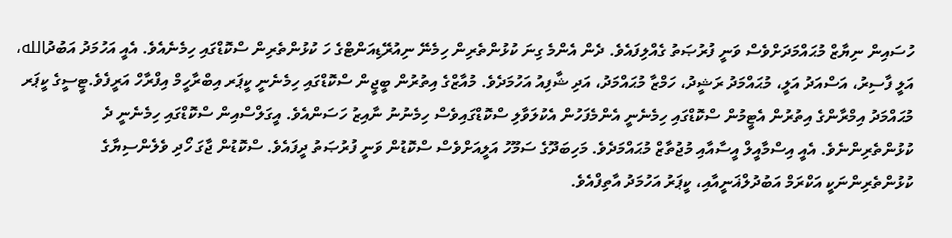ހުސައިން ނިޔާޒް މުޙައްމަދަށްވެސް ވަނީ ފުރުޞަތު ގެއްލިފައެވެ. ދެން އެންމެ ގިނަ ކުޅުންތެރިން ހިމެނޭ ނިއުރޭޑިއަންޓްގެ ހަ ކުޅުންތެރިން ސްކޮޑްގައި ހިމެނެއެވެ. އެއީ އަހުމަދު އަބުދުالله، އަލީ ފާސިރު، އަސްއަދު އަލީ، މުޙައްމަދު ރަޝީދު، ހަމްޒާ މުޙައްމަދު، އަދި ޝާފިއު އަހުމަދެވެ. މުއާޒްގެ އިތުރުން ބީޖީން ސްކޮޑްގައި ހިމެނެނީ ކީޕަރ އިބްރާހީމް އިފްރާހް އަރީފެވެ.ޓީސީގެ ކީޕަރ މުޙައްމަދު އިމްރާންގެ އިތުރުން އެޓީމުން ސްކޮޑްގައި ހިމެނެނީ އެންމެފަހުން އެކުލަވާލި ސްކޮޑްގައިވެސް ހިމެނުނު ނާއިޒު ހަސަންއެވެ. އީގަލްސްއިން ސްކޮޑްގައި ހިމެނެނީ ދެ ކުޅުންތެރިންނެވެ. އެއީ އިސްމާއީލް އީސާއާއި މުޖުތާޒް މުޙައްމަދެވެ. މަހިބަދޫގެ ސަމޫހު އަލީއަށްވެސް ސްކޮޑުން ވަނީ ފުރުޞަތު ދީފައެވެ. ސްކޮޑުން ޖާގަ ހޯދި ވެލެންސިޔާގެ ކުޅުންތެރިންނަކީ އަކްރަމް އަބުދުލްޣަނީއާއި، ކީޕަރު އަހުމަދު އާތިފްއެވެ.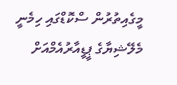މީގެއިތުރުން ސްކޮޑްގައި ހިމެނީ މެލޭޝިޔާގެ ޕީޑީއާރުއެމްއަށް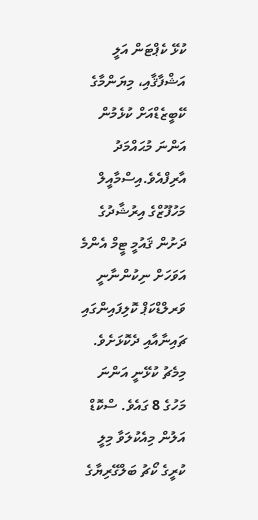ކުޅޭ ކެޕްޓަން އަލީ އަޝްފާޤާއި، މިޔަންމާގެ ކޭބީޒެޑްއަށް ކުޅެމުން އަންނަ މުޙައްމަދު އާރިފްއެވެ.އިސްމާއީލް މަހުފޫޒްގެ އިރުޝާދުގެ ދަށުން ޤައުމީ ޓީމް އެންމެ އަވަހަށް ނިކުންނާނީ ވަރލްޑްކަޕް ކޮލިފައިންގައި ޗައިނާއާއި ދެކޮޅަށެވެ. މިމެޗު ކުޅޭނީ އަންނަ މަހުގެ 8 ގައެވެ. ސްކޮޑް އަލުން މިއެކުލަވާ މިލީ ކުރީގެ ކޯޗު ބަލްގޭރިޔާގެ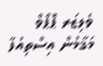ވެލިޒަރ ޕޮޕޯވް މަޤާމުން އިސްތިއުފާ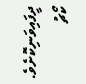ދީފައިވަނިކޮށެވެ. ކޯޗު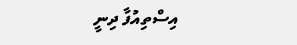އިސްތިއުފާ ދިނީ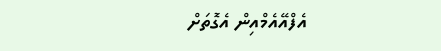އެފްއޭއެމްއިން އެގޮތަށް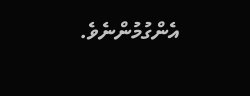އެންގުމުންނެވެ.